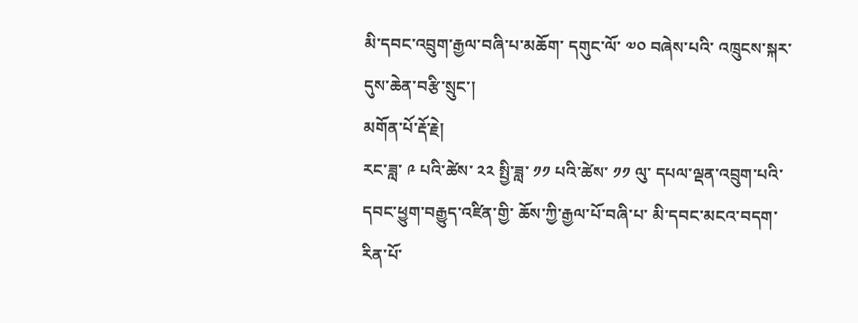མི་དབང་འབྲུག་རྒྱལ་བཞི་པ་མཆོག་ དགུང་ལོ་ ༧༠ བཞེས་པའི་ འཁྲུངས་སྐར་དུས་ཆེན་བརྩི་སྲུང་།
མགོན་པོ་རྡོ་རྗེ།
རང་ཟླ་ ༩ པའི་ཚེས་ ༢༢ སྤྱི་ཟླ་ ༡༡ པའི་ཚེས་ ༡༡ ལུ་ དཔལ་ལྡན་འབྲུག་པའི་ དབང་ཕྱུག་བརྒྱུད་འཛིན་གྱི་ ཆོས་ཀྱི་རྒྱལ་པོ་བཞི་པ་ མི་དབང་མངའ་བདག་རིན་པོ་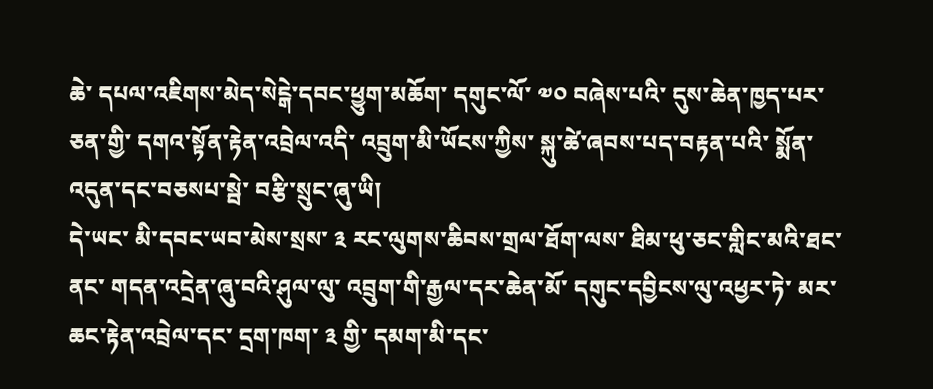ཆེ་ དཔལ་འཇིགས་མེད་སེངྒེ་དབང་ཕྱུག་མཆོག་ དགུང་ལོ་ ༧༠ བཞེས་པའི་ དུས་ཆེན་ཁྱད་པར་ཅན་གྱི་ དགའ་སྟོན་རྟེན་འབྲེལ་འདི་ འབྲུག་མི་ཡོངས་ཀྱིས་ སྐུ་ཚེ་ཞབས་པད་བརྟན་པའི་ སྨོན་འདུན་དང་བཅསཔ་སྦེ་ བརྩི་སྲུང་ཞུ་ཡི།
དེ་ཡང་ མི་དབང་ཡབ་མེས་སྲས་ ༣ རང་ལུགས་ཆིབས་གྲལ་ཐོག་ལས་ ཐིམ་ཕུ་ཅང་གླིང་མའི་ཐང་ནང་ གདན་འདྲེན་ཞུ་བའི་ཤུལ་ལུ་ འབྲུག་གི་རྒྱལ་དར་ཆེན་མོ་ དགུང་དབྱིངས་ལུ་འཕྱར་ཏེ་ མར་ཆང་རྟེན་འབྲེལ་དང་ དྲག་ཁག་ ༣ གྱི་ དམག་མི་དང་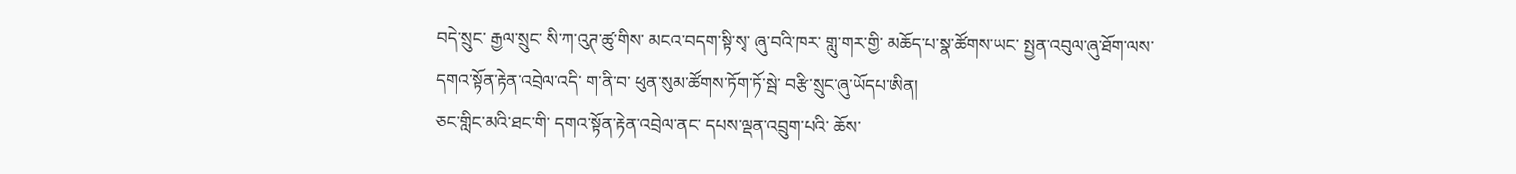བདེ་སྲུང་ རྒྱལ་སྲུང་ སི་ཀ་འུཊ་ཚུ་གིས་ མངའ་བདག་སྟི་སྭ་ ཞུ་བའི་ཁར་ གླུ་གར་གྱི་ མཆོད་པ་སྣ་ཚོགས་ཡང་ སྤྱན་འབུལ་ཞུ་ཐོག་ལས་ དགའ་སྟོན་རྟེན་འབྲེལ་འདི་ ག་ནི་བ་ ཕུན་སུམ་ཚོགས་ཏོག་ཏོ་སྦེ་ བརྩི་སྲུང་ཞུ་ཡོདཔ་ཨིན།
ཅང་གླིང་མའི་ཐང་གི་ དགའ་སྟོན་རྟེན་འབྲེལ་ནང་ དཔས་ལྡན་འབྲུག་པའི་ ཆོས་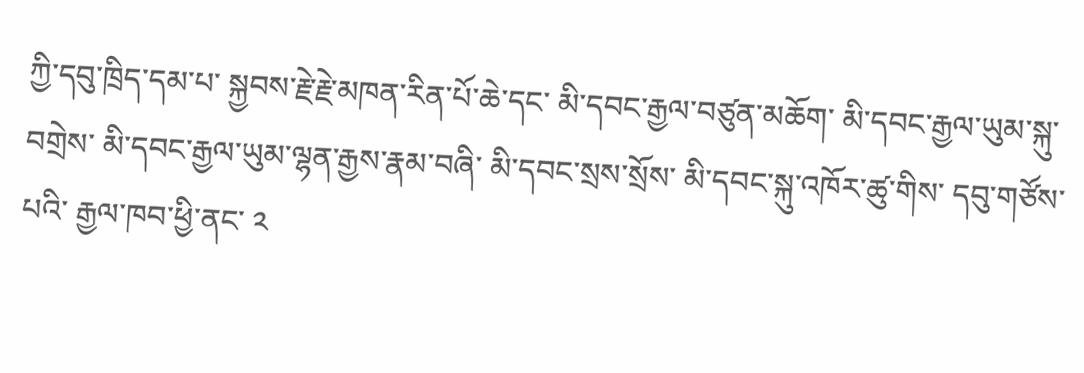ཀྱི་དབུ་ཁྲིད་དམ་པ་ སྐྱབས་རྗེ་རྗེ་མཁན་རིན་པོ་ཆེ་དང་ མི་དབང་རྒྱལ་བཙུན་མཆོག་ མི་དབང་རྒྱལ་ཡུམ་སྐུ་བགྲེས་ མི་དབང་རྒྱལ་ཡུམ་ལྷན་རྒྱས་རྣམ་བཞི་ མི་དབང་སྲས་སྲོས་ མི་དབང་སྐུ་འཁོར་ཚུ་གིས་ དབུ་གཙོས་པའི་ རྒྱལ་ཁབ་ཕྱི་ནང་ ༢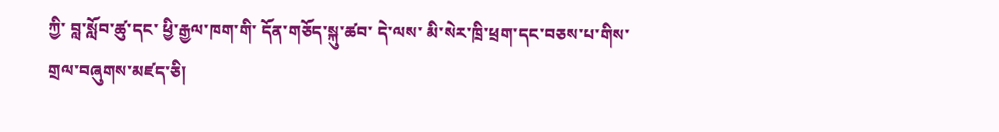ཀྱི་ བླ་སློབ་ཚུ་དང་ ཕྱི་རྒྱལ་ཁག་གི་ དོན་གཅོད་སྐུ་ཚབ་ དེ་ལས་ མི་སེར་ཁྲི་ཕྲག་དང་བཅས་པ་གིས་ གྲལ་བཞུགས་མཛད་ཅི།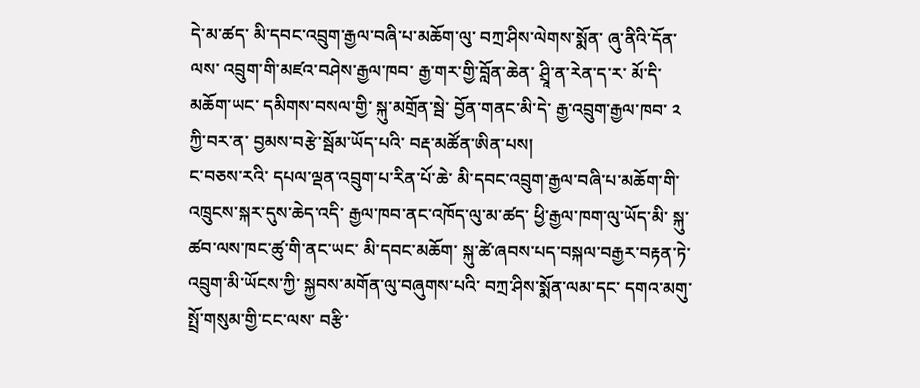དེ་མ་ཚད་ མི་དབང་འབྲུག་རྒྱལ་བཞི་པ་མཆོག་ལུ་ བཀྲ་ཤིས་ལེགས་སྨོན་ ཞུ་ནིའི་དོན་ལས་ འབྲུག་གི་མཛའ་བཤེས་རྒྱལ་ཁབ་ རྒྱ་གར་གྱི་བློན་ཆེན་ ཤྲཱི་ན་རེན་ད་ར་ མོ་དི་མཆོག་ཡང་ དམིགས་བསལ་གྱི་ སྐུ་མགྲོན་སྦེ་ བྱོན་གནང་མི་དེ་ རྒྱ་འབྲུག་རྒྱལ་ཁབ་ ༢ ཀྱི་བར་ན་ བྱམས་བརྩེ་སྦོམ་ཡོད་པའི་ བརྡ་མཚོན་ཨིན་པས།
ང་བཅས་རའི་ དཔལ་ལྡན་འབྲུག་པ་རིན་པོ་ཆེ་ མི་དབང་འབྲུག་རྒྱལ་བཞི་པ་མཆོག་གི་ འཁྲུངས་སྐར་དུས་ཆེད་འདི་ རྒྱལ་ཁབ་ནང་འཁོད་ལུ་མ་ཚད་ ཕྱི་རྒྱལ་ཁག་ལུ་ཡོད་མི་ སྐུ་ཚབ་ལས་ཁང་ཚུ་གི་ནང་ཡང་ མི་དབང་མཆོག་ སྐུ་ཚེ་ཞབས་པད་བསྐལ་བརྒྱར་བརྟན་ཏེ་ འབྲུག་མི་ཡོངས་ཀྱི་ སྐྱབས་མགོན་ལུ་བཞུགས་པའི་ བཀྲ་ཤིས་སྨོན་ལམ་དང་ དགའ་མགུ་སྤྲོ་གསུམ་གྱི་ངང་ལས་ བརྩི་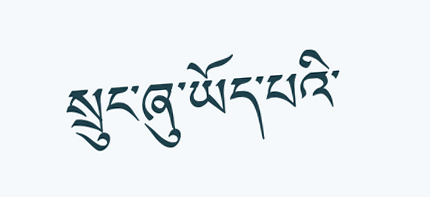སྲུང་ཞུ་ཡོད་པའི་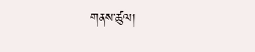གནས་ཚུལ།